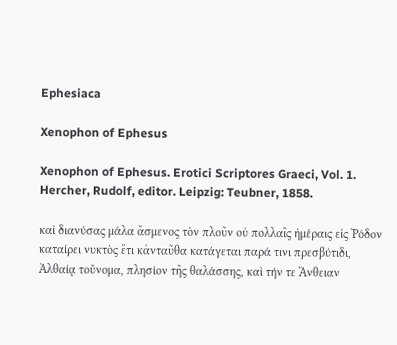Ephesiaca

Xenophon of Ephesus

Xenophon of Ephesus. Erotici Scriptores Graeci, Vol. 1. Hercher, Rudolf, editor. Leipzig: Teubner, 1858.

καὶ διανύσας μάλα ἄσμενος τὸν πλοῦν οὐ πολλαῖς ἡμέραις εἰς Ῥόδον καταίρει νυκτὸς ἔτι κἀνταῦθα κατάγεται παρά τινι πρεσβύτιδι, Ἀλθαίᾳ τοὔνομα, πλησίον τῆς θαλάσσης, καὶ τήν τε Ἄνθειαν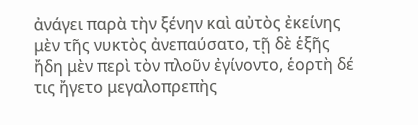ἀνάγει παρὰ τὴν ξένην καὶ αὐτὸς ἐκείνης μὲν τῆς νυκτὸς ἀνεπαύσατο, τῇ δὲ ἑξῆς ἤδη μὲν περὶ τὸν πλοῦν ἐγίνοντο, ἑορτὴ δέ τις ἤγετο μεγαλοπρεπὴς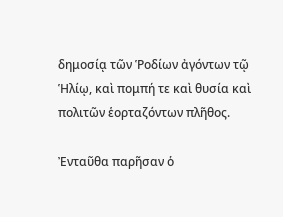δημοσίᾳ τῶν Ῥοδίων ἀγόντων τῷ Ἡλίῳ, καὶ πομπή τε καὶ θυσία καὶ πολιτῶν ἑορταζόντων πλῆθος.

Ἐνταῦθα παρῆσαν ὁ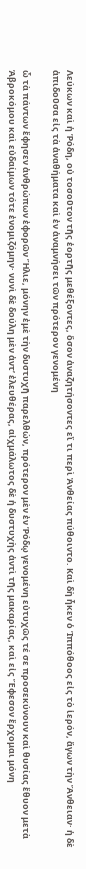Λεύκων καὶ ἡ Ῥόδη, οὐ τοσοῦτον τῆς ἑορτῆς μεθέξοντες, ὅσον ἀναζητήσοντες εἴ τι περὶ Ἀνθείας πύθοιντο. Καὶ δὴ ἧκεν ὁ Ἱππόθοος εἰς τὸ ἱερόν, ἄγων τὴν Ἄνθειαν· ἡ δὲ ἀπιδοῦσα εἰς τὰ ἀναθήματα καὶ ἐν ἀναμνήσει τῶν πρότερον γενομένη

ὦ τὰ πάντων ἔφησεν ἀνθρώπων ἐφορῶν Ἥλιε, μόνην ἐμὲ τὴν δυστυχῆ παρελθών, πρότερον μὲν ἐν Ῥόδῳ γενομένη εὐτυχῶς τέ σε προσεκύνουν καὶ θυσίας ἔθυον μετὰ Ἁβροκόμου καὶ εὐδαίμων τότε ἐνομιζόμην· νυνὶ δὲ δούλη μὲν ἀντ’ ἐλευθέρας, αἰχμάλωτος δὲ ἡ δυστυχὴς ἀντὶ τῆς μακαρίας, καὶ εἰς Ἔφεσον ἔρχομαι μόνη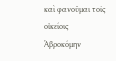καὶ φανοῦμαι τοῖς οἰκείοις Ἁβροκόμην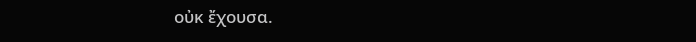οὐκ ἔχουσα.